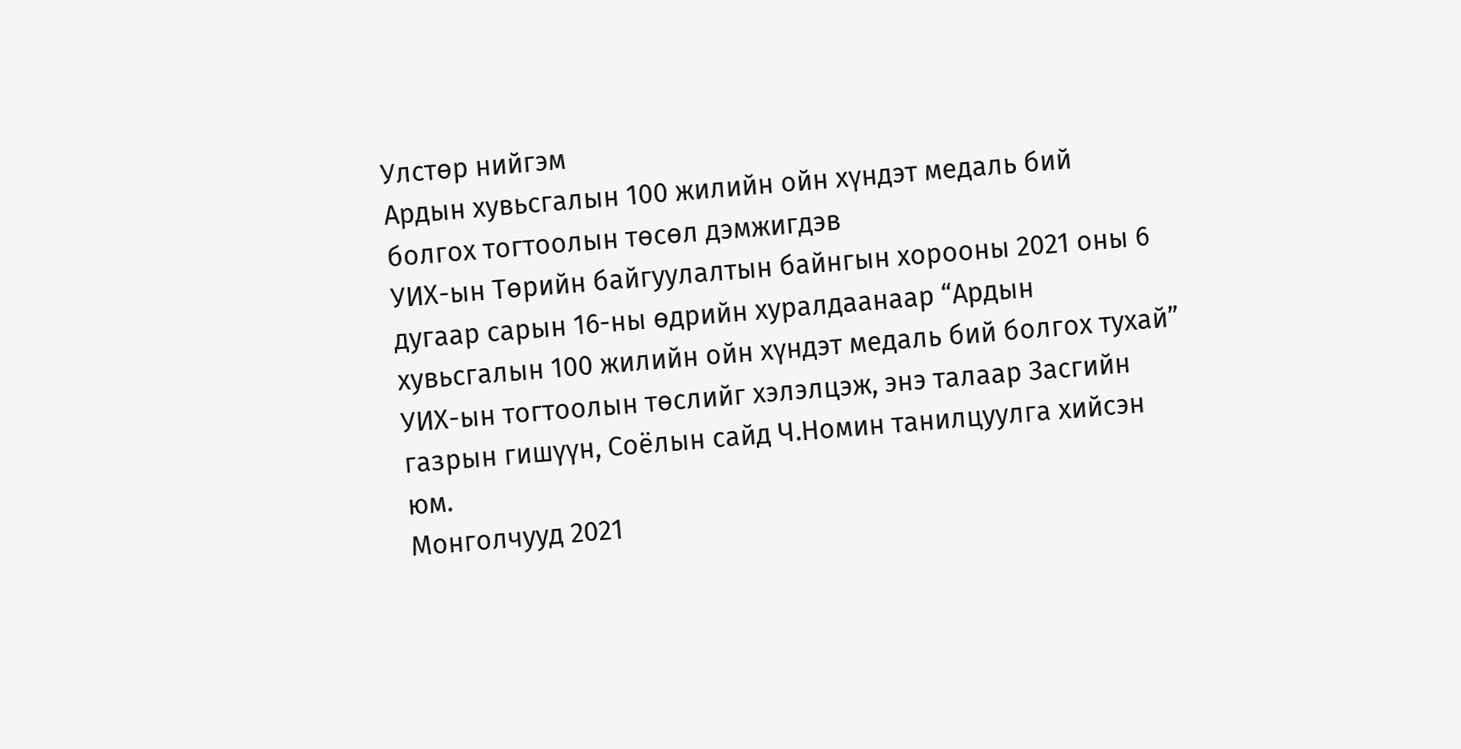Улстөр нийгэм
Ардын хувьсгалын 100 жилийн ойн хүндэт медаль бий болгох тогтоолын төсөл дэмжигдэв
УИХ-ын Төрийн байгуулалтын байнгын хорооны 2021 оны 6 дугаар сарын 16-ны өдрийн хуралдаанаар “Ардын хувьсгалын 100 жилийн ойн хүндэт медаль бий болгох тухай” УИХ-ын тогтоолын төслийг хэлэлцэж, энэ талаар Засгийн газрын гишүүн, Соёлын сайд Ч.Номин танилцуулга хийсэн юм.
Монголчууд 2021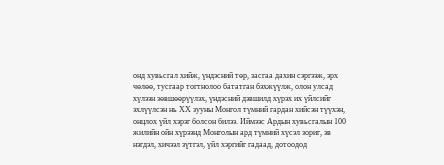онд хувьсгал хийж, үндэсний төр, засгаа дахин сэргээж, эрх чөлөө, тусгаар тогтнолоо бататган бэхжүүлж, олон улсад хүлээн зөвшөөрүүлэх, үндэсний дэвшилд хүрэх их үйлсийг эхлүүлсэн нь ХХ зууны Монгол түмний гардан хийсэн түүхэн, онцлох үйл хэрэг болсон билээ. Иймээс Ардын хувьсгалын 100 жилийн ойн хүрээнд Монголын ард түмний хүсэл зориг, эв нэгдэл, хичээл зүтгэл, үйл хэргийг гадаад, дотоодод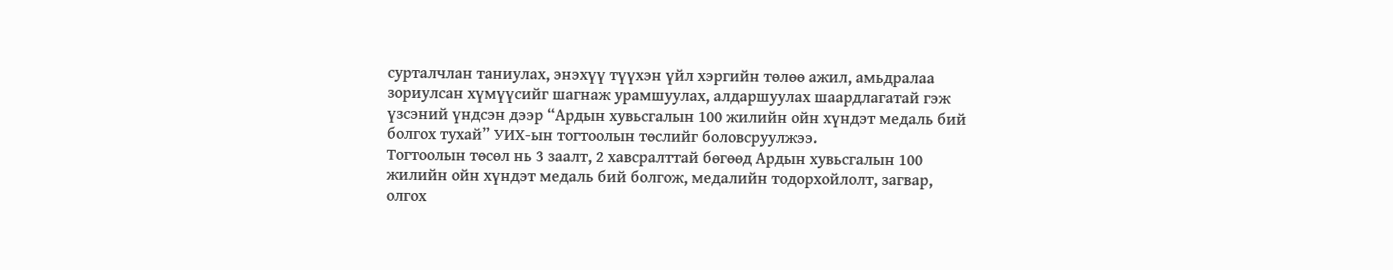сурталчлан таниулах, энэхүү түүхэн үйл хэргийн төлөө ажил, амьдралаа зориулсан хүмүүсийг шагнаж урамшуулах, алдаршуулах шаардлагатай гэж үзсэний үндсэн дээр “Ардын хувьсгалын 100 жилийн ойн хүндэт медаль бий болгох тухай” УИХ-ын тогтоолын төслийг боловсруулжээ.
Тогтоолын төсөл нь 3 заалт, 2 хавсралттай бөгөөд Ардын хувьсгалын 100 жилийн ойн хүндэт медаль бий болгож, медалийн тодорхойлолт, загвар, олгох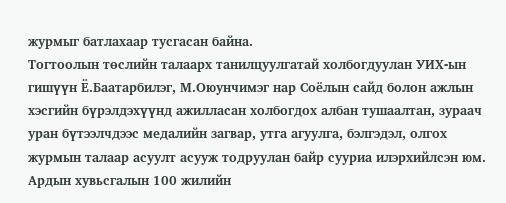журмыг батлахаар тусгасан байна.
Тогтоолын төслийн талаарх танилцуулгатай холбогдуулан УИХ-ын гишүүн Ё.Баатарбилэг, М.Оюунчимэг нар Соёлын сайд болон ажлын хэсгийн бүрэлдэхүүнд ажилласан холбогдох албан тушаалтан, зураач уран бүтээлчдээс медалийн загвар, утга агуулга, бэлгэдэл, олгох журмын талаар асуулт асууж тодруулан байр сууриа илэрхийлсэн юм.
Ардын хувьсгалын 100 жилийн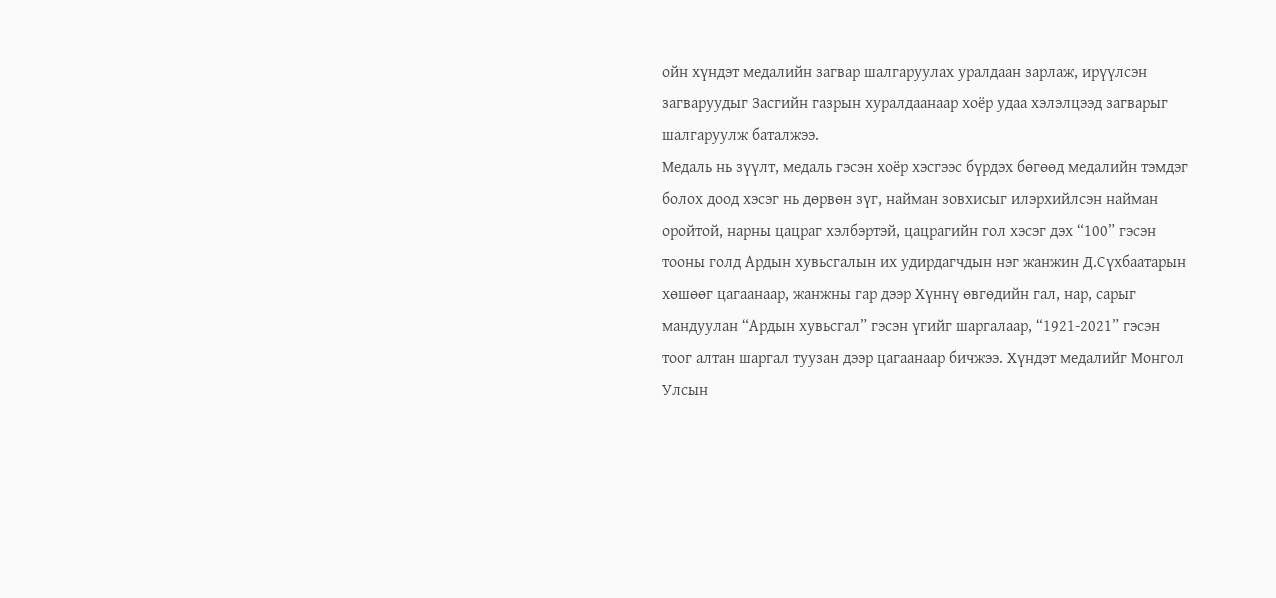ойн хүндэт медалийн загвар шалгаруулах уралдаан зарлаж, ирүүлсэн загваруудыг Засгийн газрын хуралдаанаар хоёр удаа хэлэлцээд загварыг шалгаруулж баталжээ.
Медаль нь зүүлт, медаль гэсэн хоёр хэсгээс бүрдэх бөгөөд медалийн тэмдэг болох доод хэсэг нь дөрвөн зүг, найман зовхисыг илэрхийлсэн найман оройтой, нарны цацраг хэлбэртэй, цацрагийн гол хэсэг дэх “100” гэсэн тооны голд Ардын хувьсгалын их удирдагчдын нэг жанжин Д.Сүхбаатарын хөшөөг цагаанаар, жанжны гар дээр Хүннү өвгөдийн гал, нар, сарыг мандуулан “Ардын хувьсгал” гэсэн үгийг шаргалаар, “1921-2021” гэсэн тоог алтан шаргал туузан дээр цагаанаар бичжээ. Хүндэт медалийг Монгол Улсын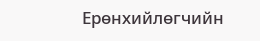Ерөнхийлөгчийн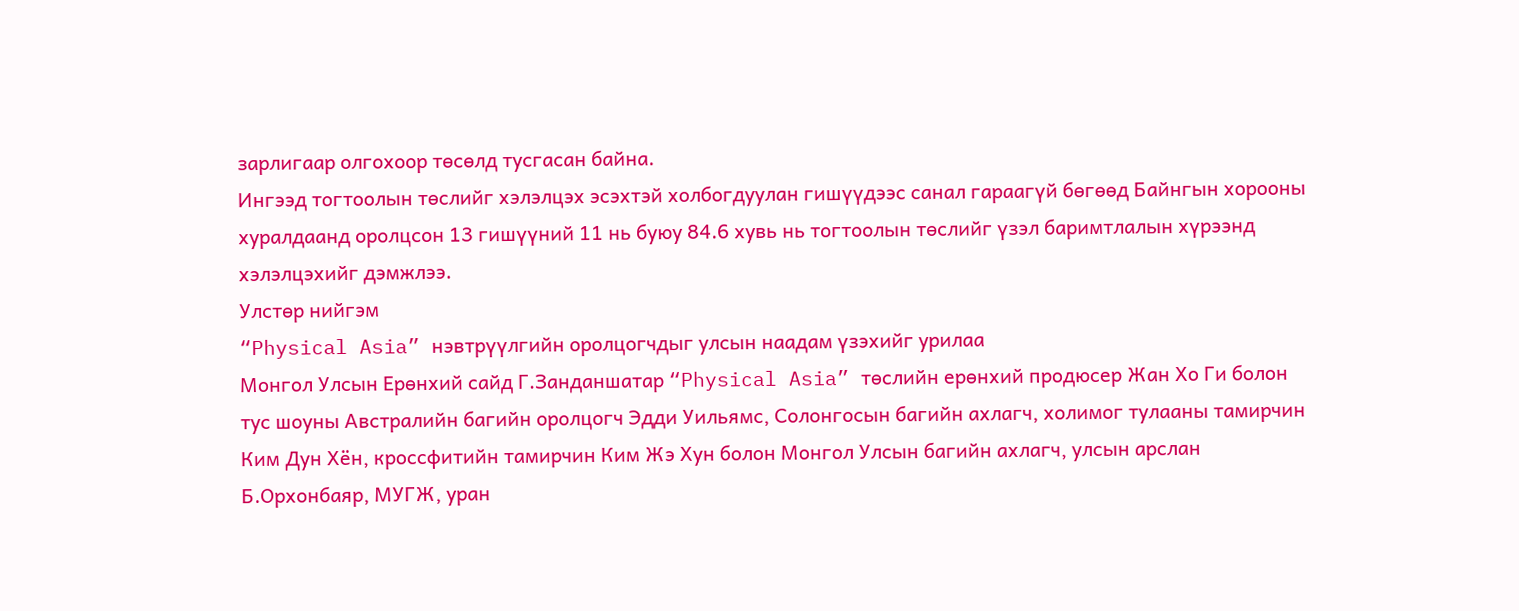зарлигаар олгохоор төсөлд тусгасан байна.
Ингээд тогтоолын төслийг хэлэлцэх эсэхтэй холбогдуулан гишүүдээс санал гараагүй бөгөөд Байнгын хорооны хуралдаанд оролцсон 13 гишүүний 11 нь буюу 84.6 хувь нь тогтоолын төслийг үзэл баримтлалын хүрээнд хэлэлцэхийг дэмжлээ.
Улстөр нийгэм
“Physical Asia” нэвтрүүлгийн оролцогчдыг улсын наадам үзэхийг урилаа
Монгол Улсын Ерөнхий сайд Г.Занданшатар “Physical Asia” төслийн ерөнхий продюсер Жан Хо Ги болон тус шоуны Австралийн багийн оролцогч Эдди Уильямс, Солонгосын багийн ахлагч, холимог тулааны тамирчин Ким Дун Хён, кроссфитийн тамирчин Ким Жэ Хун болон Монгол Улсын багийн ахлагч, улсын арслан Б.Орхонбаяр, МУГЖ, уран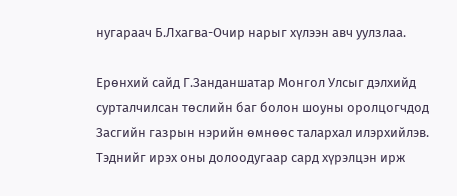нугараач Б.Лхагва-Очир нарыг хүлээн авч уулзлаа.

Ерөнхий сайд Г.Занданшатар Монгол Улсыг дэлхийд сурталчилсан төслийн баг болон шоуны оролцогчдод Засгийн газрын нэрийн өмнөөс талархал илэрхийлэв. Тэднийг ирэх оны долоодугаар сард хүрэлцэн ирж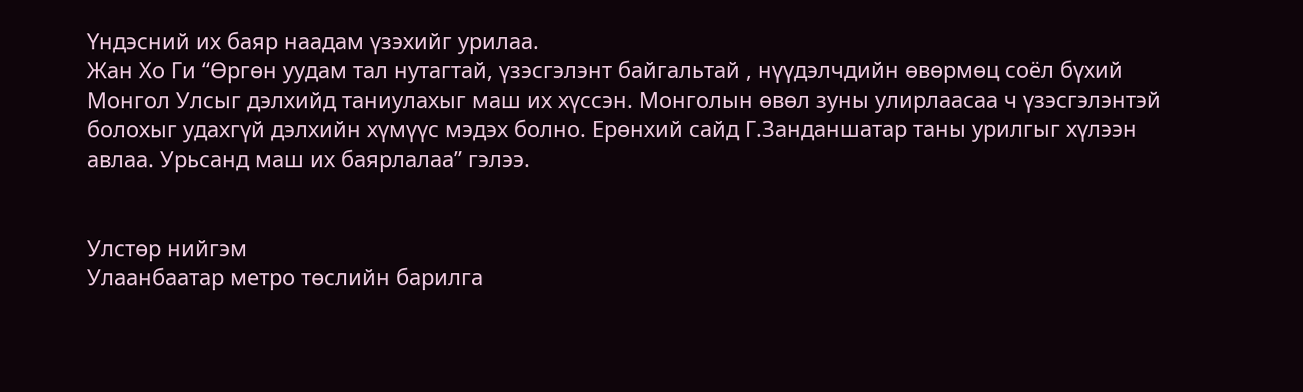Үндэсний их баяр наадам үзэхийг урилаа.
Жан Хо Ги “Өргөн уудам тал нутагтай, үзэсгэлэнт байгальтай , нүүдэлчдийн өвөрмөц соёл бүхий Монгол Улсыг дэлхийд таниулахыг маш их хүссэн. Монголын өвөл зуны улирлаасаа ч үзэсгэлэнтэй болохыг удахгүй дэлхийн хүмүүс мэдэх болно. Ерөнхий сайд Г.Занданшатар таны урилгыг хүлээн авлаа. Урьсанд маш их баярлалаа” гэлээ.


Улстөр нийгэм
Улаанбаатар метро төслийн барилга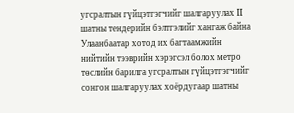угсралтын гүйцэтгэгчийг шалгаруулах II шатны тендерийн бэлтгэлийг хангаж байна
Улаанбаатар хотод их багтаамжийн нийтийн тээврийн хэрэгсэл болох метро төслийн барилга угсралтын гүйцэтгэгчийг сонгон шалгаруулах хоёрдугаар шатны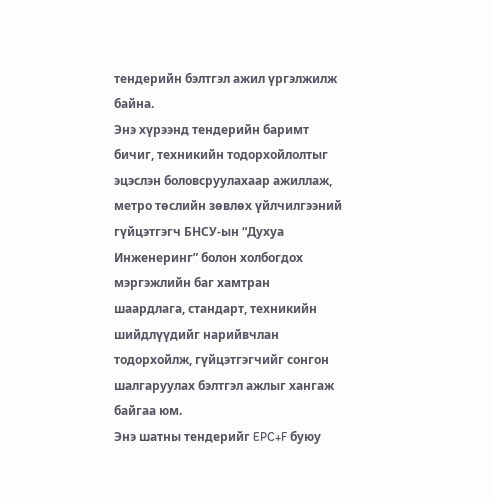тендерийн бэлтгэл ажил үргэлжилж байна.
Энэ хүрээнд тендерийн баримт бичиг, техникийн тодорхойлолтыг эцэслэн боловсруулахаар ажиллаж, метро төслийн зөвлөх үйлчилгээний гүйцэтгэгч БНСУ-ын “Духуа Инженеринг” болон холбогдох мэргэжлийн баг хамтран шаардлага, стандарт, техникийн шийдлүүдийг нарийвчлан тодорхойлж, гүйцэтгэгчийг сонгон шалгаруулах бэлтгэл ажлыг хангаж байгаа юм.
Энэ шатны тендерийг EPC+F буюу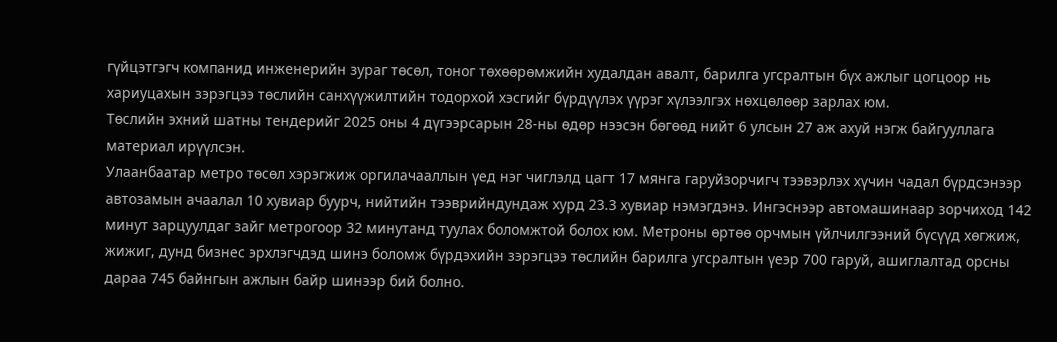гүйцэтгэгч компанид инженерийн зураг төсөл, тоног төхөөрөмжийн худалдан авалт, барилга угсралтын бүх ажлыг цогцоор нь хариуцахын зэрэгцээ төслийн санхүүжилтийн тодорхой хэсгийг бүрдүүлэх үүрэг хүлээлгэх нөхцөлөөр зарлах юм.
Төслийн эхний шатны тендерийг 2025 оны 4 дүгээрсарын 28-ны өдөр нээсэн бөгөөд нийт 6 улсын 27 аж ахуй нэгж байгууллага материал ирүүлсэн.
Улаанбаатар метро төсөл хэрэгжиж оргилачааллын үед нэг чиглэлд цагт 17 мянга гаруйзорчигч тээвэрлэх хүчин чадал бүрдсэнээр автозамын ачаалал 10 хувиар буурч, нийтийн тээврийндундаж хурд 23.3 хувиар нэмэгдэнэ. Ингэснээр автомашинаар зорчиход 142 минут зарцуулдаг зайг метрогоор 32 минутанд туулах боломжтой болох юм. Метроны өртөө орчмын үйлчилгээний бүсүүд хөгжиж, жижиг, дунд бизнес эрхлэгчдэд шинэ боломж бүрдэхийн зэрэгцээ төслийн барилга угсралтын үеэр 700 гаруй, ашиглалтад орсны дараа 745 байнгын ажлын байр шинээр бий болно.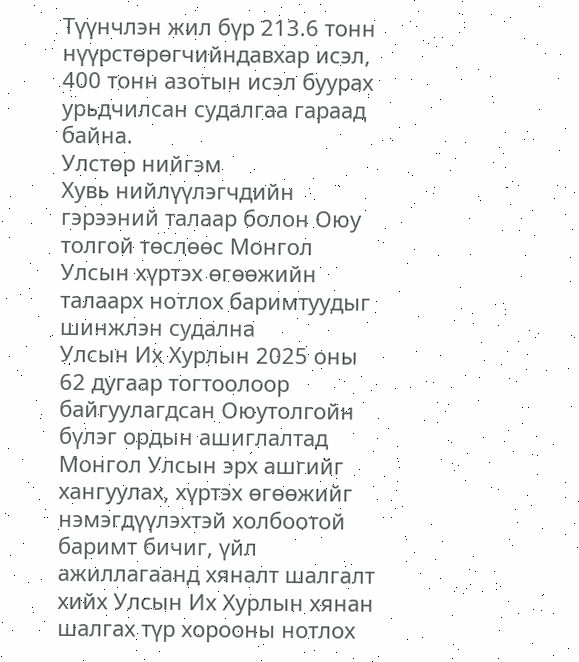Түүнчлэн жил бүр 213.6 тонн нүүрстөрөгчийндавхар исэл, 400 тонн азотын исэл буурах урьдчилсан судалгаа гараад байна.
Улстөр нийгэм
Хувь нийлүүлэгчдийн гэрээний талаар болон Оюу толгой төслөөс Монгол Улсын хүртэх өгөөжийн талаарх нотлох баримтуудыг шинжлэн судална
Улсын Их Хурлын 2025 оны 62 дугаар тогтоолоор байгуулагдсан Оюутолгойн бүлэг ордын ашиглалтад Монгол Улсын эрх ашгийг хангуулах, хүртэх өгөөжийг нэмэгдүүлэхтэй холбоотой баримт бичиг, үйл ажиллагаанд хяналт шалгалт хийх Улсын Их Хурлын хянан шалгах түр хорооны нотлох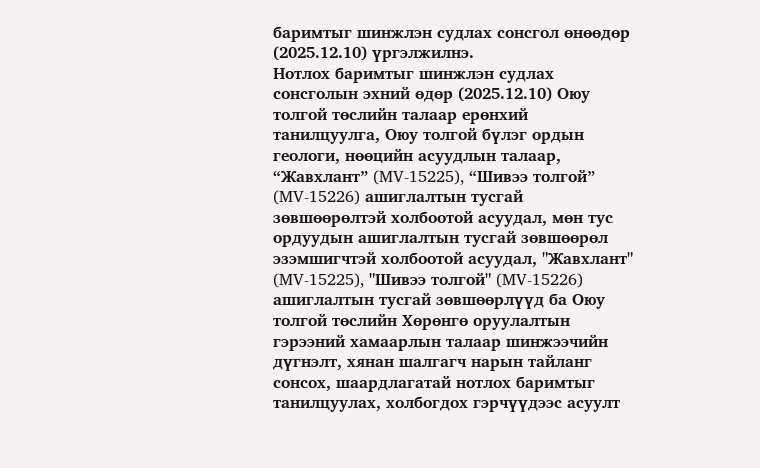баримтыг шинжлэн судлах сонсгол өнөөдөр (2025.12.10) үргэлжилнэ.
Нотлох баримтыг шинжлэн судлах сонсголын эхний өдөр (2025.12.10) Оюу толгой төслийн талаар ерөнхий танилцуулга, Оюу толгой бүлэг ордын геологи, нөөцийн асуудлын талаар, “Жавхлант” (MV-15225), “Шивээ толгой” (MV-15226) ашиглалтын тусгай зөвшөөрөлтэй холбоотой асуудал, мөн тус ордуудын ашиглалтын тусгай зөвшөөрөл эзэмшигчтэй холбоотой асуудал, "Жавхлант" (MV-15225), "Шивээ толгой" (MV-15226) ашиглалтын тусгай зөвшөөрлүүд ба Оюу толгой төслийн Хөрөнгө оруулалтын гэрээний хамаарлын талаар шинжээчийн дүгнэлт, хянан шалгагч нарын тайланг сонсох, шаардлагатай нотлох баримтыг танилцуулах, холбогдох гэрчүүдээс асуулт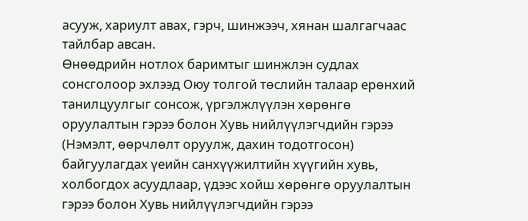асууж, хариулт авах, гэрч, шинжээч, хянан шалгагчаас тайлбар авсан.
Өнөөдрийн нотлох баримтыг шинжлэн судлах сонсголоор эхлээд Оюу толгой төслийн талаар ерөнхий танилцуулгыг сонсож, үргэлжлүүлэн хөрөнгө оруулалтын гэрээ болон Хувь нийлүүлэгчдийн гэрээ (Нэмэлт, өөрчлөлт оруулж, дахин тодотгосон) байгуулагдах үеийн санхүүжилтийн хүүгийн хувь, холбогдох асуудлаар, үдээс хойш хөрөнгө оруулалтын гэрээ болон Хувь нийлүүлэгчдийн гэрээ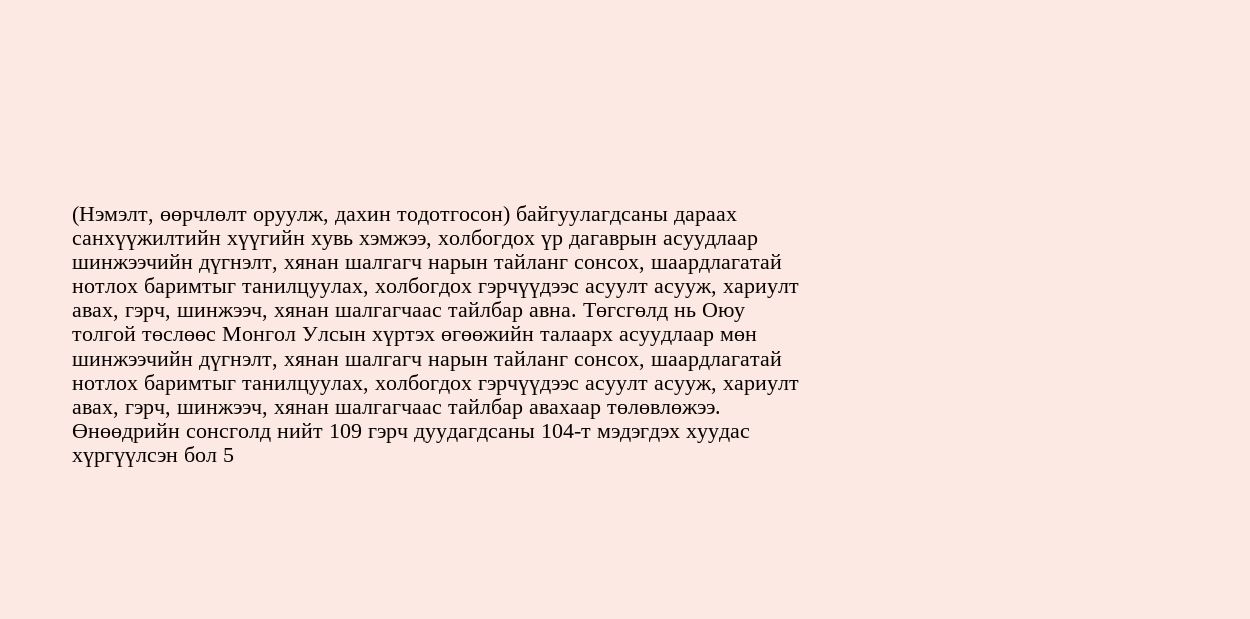(Нэмэлт, өөрчлөлт оруулж, дахин тодотгосон) байгуулагдсаны дараах санхүүжилтийн хүүгийн хувь хэмжээ, холбогдох үр дагаврын асуудлаар шинжээчийн дүгнэлт, хянан шалгагч нарын тайланг сонсох, шаардлагатай нотлох баримтыг танилцуулах, холбогдох гэрчүүдээс асуулт асууж, хариулт авах, гэрч, шинжээч, хянан шалгагчаас тайлбар авна. Төгсгөлд нь Оюу толгой төслөөс Монгол Улсын хүртэх өгөөжийн талаарх асуудлаар мөн шинжээчийн дүгнэлт, хянан шалгагч нарын тайланг сонсох, шаардлагатай нотлох баримтыг танилцуулах, холбогдох гэрчүүдээс асуулт асууж, хариулт авах, гэрч, шинжээч, хянан шалгагчаас тайлбар авахаар төлөвлөжээ.
Өнөөдрийн сонсголд нийт 109 гэрч дуудагдсаны 104-т мэдэгдэх хуудас хүргүүлсэн бол 5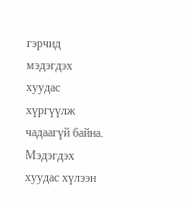гэрчид мэдэгдэх хуудас хүргүүлж чадаагүй байна. Мэдэгдэх хуудас хүлээн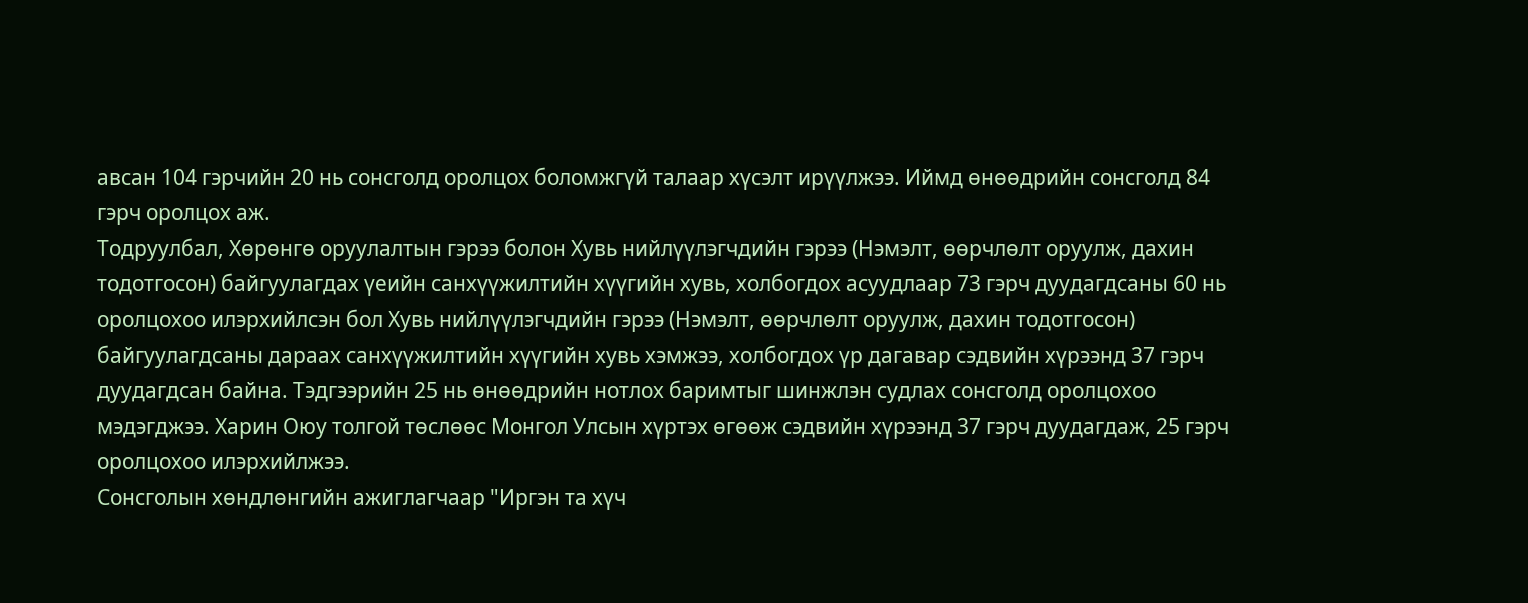авсан 104 гэрчийн 20 нь сонсголд оролцох боломжгүй талаар хүсэлт ирүүлжээ. Иймд өнөөдрийн сонсголд 84 гэрч оролцох аж.
Тодруулбал, Хөрөнгө оруулалтын гэрээ болон Хувь нийлүүлэгчдийн гэрээ (Нэмэлт, өөрчлөлт оруулж, дахин тодотгосон) байгуулагдах үеийн санхүүжилтийн хүүгийн хувь, холбогдох асуудлаар 73 гэрч дуудагдсаны 60 нь оролцохоо илэрхийлсэн бол Хувь нийлүүлэгчдийн гэрээ (Нэмэлт, өөрчлөлт оруулж, дахин тодотгосон) байгуулагдсаны дараах санхүүжилтийн хүүгийн хувь хэмжээ, холбогдох үр дагавар сэдвийн хүрээнд 37 гэрч дуудагдсан байна. Тэдгээрийн 25 нь өнөөдрийн нотлох баримтыг шинжлэн судлах сонсголд оролцохоо мэдэгджээ. Харин Оюу толгой төслөөс Монгол Улсын хүртэх өгөөж сэдвийн хүрээнд 37 гэрч дуудагдаж, 25 гэрч оролцохоо илэрхийлжээ.
Сонсголын хөндлөнгийн ажиглагчаар "Иргэн та хүч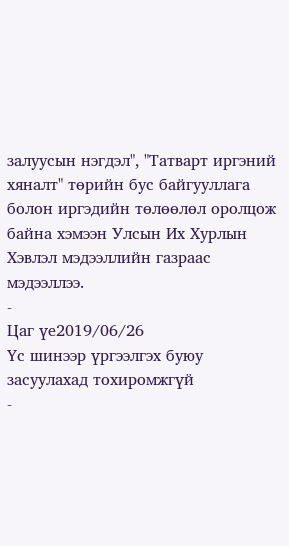залуусын нэгдэл", "Татварт иргэний хяналт" төрийн бус байгууллага болон иргэдийн төлөөлөл оролцож байна хэмээн Улсын Их Хурлын Хэвлэл мэдээллийн газраас мэдээллээ.
-
Цаг үе2019/06/26
Үс шинээр үргээлгэх буюу засуулахад тохиромжгүй
-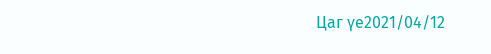Цаг үе2021/04/12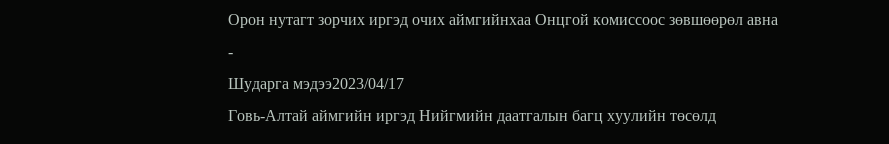Орон нутагт зорчих иргэд очих аймгийнхаа Онцгой комиссоос зөвшөөрөл авна
-
Шударга мэдээ2023/04/17
Говь-Алтай аймгийн иргэд Нийгмийн даатгалын багц хуулийн төсөлд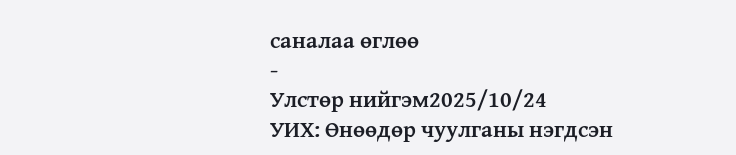саналаа өглөө
-
Улстөр нийгэм2025/10/24
УИХ: Өнөөдөр чуулганы нэгдсэн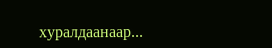хуралдаанаар...